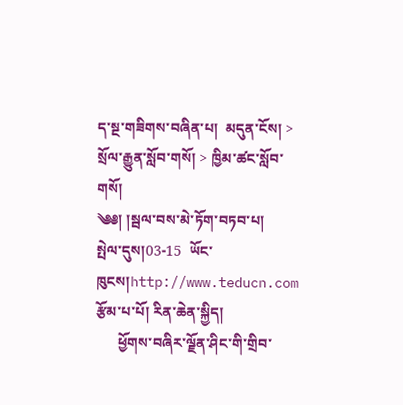ད་སྔ་གཟིགས་བཞིན་པ།  མདུན་ངོས། > སྲོལ་རྒྱུན་སློབ་གསོ། > ཁྱིམ་ཚང་སློབ་གསོ།
༄༅། །སྦལ་བས་མེ་ཏོག་བཏབ་པ།
སྤེལ་དུས།03-15  ཡོང་ཁུངས།http://www.teducn.com  རྩོམ་པ་པོ། རིན་ཆེན་སྐྱིད།
      ཕྱོགས་བཞིར་ལྗོན་ཤིང་གི་གྲིབ་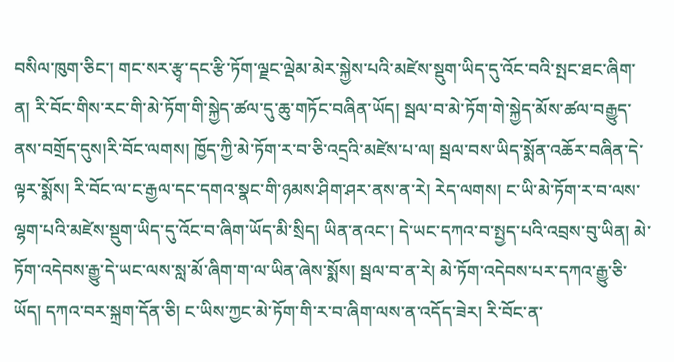བསིལ་ཁུག་ཅིང་། གང་སར་རྩྭ་དང་རྩི་ཏོག་ལྗང་ལྡེམ་མེར་སྐྱེས་པའི་མཛེས་སྡུག་ཡིད་དུ་འོང་བའི་སྤང་ཐང་ཞིག་ན། རི་བོང་གིས་རང་གི་མེ་ཏོག་གི་སྐྱེད་ཚལ་དུ་ཆུ་གཏོང་བཞིན་ཡོད། སྦལ་བ་མེ་ཏོག་གེ་སྐྱེད་མོས་ཚལ་བརྒྱུད་ནས་བགྲོད་དུས།རི་བོང་ལགས། ཁྱོད་ཀྱི་མེ་ཏོག་ར་བ་ཅི་འདྲའི་མཛེས་པ་ལ། སྦལ་བས་ཡིད་སྨོན་འཆོར་བཞིན་དེ་ལྟར་སྨོས། རི་བོང་ལ་ང་རྒྱལ་དང་དགའ་སྣང་གི་ཉམས་ཤིག་ཤར་ནས་ན་རེ། རེད་ལགས། ང་ཡི་མེ་ཏོག་ར་བ་ལས་ལྷག་པའི་མཛེས་སྡུག་ཡིད་དུ་འོང་བ་ཞིག་ཡོད་མི་སྲིད། ཡིན་ནའང་། དེ་ཡང་དཀའ་བ་སྤྱད་པའི་འབྲས་བུ་ཡིན། མེ་ཏོག་འདེབས་རྒྱུ་དེ་ཡང་ལས་སླ་མོ་ཞིག་ག་ལ་ཡིན་ཞེས་སྨོས། སྦལ་བ་ན་རེ། མེ་ཏོག་འདེབས་པར་དཀའ་རྒྱུ་ཅི་ཡོད། དཀའ་བར་སྐྲག་དོན་ཅི། ང་ཡིས་ཀྱང་མེ་ཏོག་གི་ར་བ་ཞིག་ལས་ན་འདོད་ཟེར། རི་བོང་ན་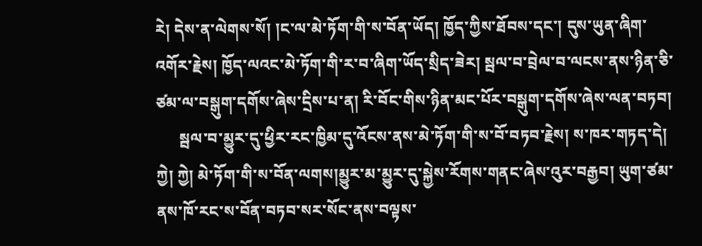རེ། དེས་ན་ལེགས་སོ། །ང་ལ་མེ་ཏོག་གི་ས་བོན་ཡོད། ཁྱོད་ཀྱིས་ཐོབས་དང་། དུས་ཡུན་ཞིག་འགོར་རྗེས། ཁྱོད་ལའང་མེ་ཏོག་གི་ར་བ་ཞིག་ཡོད་སྲིད་ཟེར། སྦལ་བ་བྲེལ་བ་ལངས་ནས་ཉིན་ཅི་ཙམ་ལ་བསྒུག་དགོས་ཞེས་དྲིས་པ་ན། རི་བོང་གིས་ཉིན་མང་པོར་བསྒུག་དགོས་ཞེས་ལན་བཏབ།
      སྦལ་བ་མྱུར་དུ་ཕྱིར་རང་ཁྱིམ་དུ་འོངས་ནས་མེ་ཏོག་གི་ས་བོ་བཏབ་རྗེས། ས་ཁར་གཏད་དེ། ཀྱེ། ཀྱེ། མེ་ཏོག་གི་ས་བོན་ལགས།མྱུར་མ་མྱུར་དུ་སྐྱེས་རོགས་གནང་ཞེས་འུར་བརྒྱབ། ཡུག་ཙམ་ནས་ཁོ་རང་ས་བོན་བཏབ་སར་སོང་ནས་བལྟས་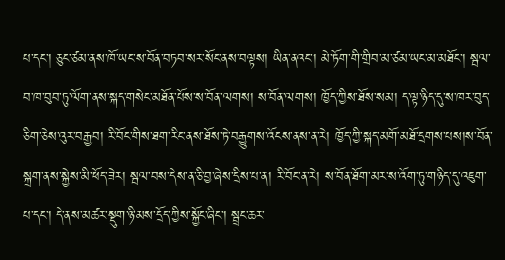པ་དང་། ཅུང་ཙམ་ནས་ཁོ་ཡང་ས་བོན་བཏབ་སར་སོང་ནས་བལྟས། ཡིན་ནའང་། མེ་ཏོག་གི་གྲིབ་མ་ཙམ་ཡང་མ་མཐོང་། སྦལ་བ་ཁ་བུབ་ཏུ་ལོག་ནས་སྐད་གསེང་མཐོན་པོས་ས་བོན་ལགས། ས་བོན་ལགས། ཁྱོད་ཀྱིས་ཐོས་སམ། ད་ལྟ་ཉིད་དུ་ས་ཁར་བུད་ཅིག་ཅེས་འུར་བརྒྱབ། རི་བོང་གིས་ཐག་རིང་ནས་ཐོས་ཏེ་བརྒྱུགས་འོངས་ནས་ན་རེ། ཁྱོད་ཀྱི་སྐད་མགོ་མཐོ་དྲགས་པས།ས་བོན་སྐྲག་ནས་སྐྱེས་མི་ཕོད་ཟེར། སྦལ་བས་དེས་ན་ཅི་བྱ་ཞེས་དྲིས་པ་ན། རི་བོང་ན་རེ། ས་བོན་ཐོག་མར་ས་འོག་ཏུ་གཉིད་དུ་འཇུག་པ་དང་། དེ་ནས་མཚར་སྡུག་ཉི་མས་དྲོད་ཀྱིས་སྐྱོང་ཞིང་། སྦྲང་ཆར་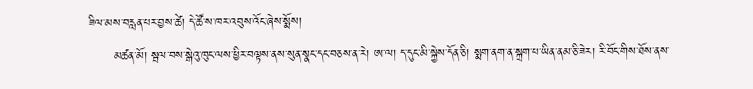ཟིལ་མས་བརླན་པར་བྱས་ཚེ། དེ་ཚོ་ས་ཁར་འབུས་འོང་ཞེས་སྨོས།
      མཚན་མོ། སྦལ་བས་སྒེའུ་ཁུང་ལས་ཕྱིར་བལྟས་ནས་སུན་སྣང་དང་བཅས་ན་རེ། ཨ་ལ། ད་དུང་མི་སྐྱེས་དོན་ཅི། སྨག་ནག་ན་སྐྲག་པ་ཡིན་ནམ་ཅི་ཟེར། རི་བོང་གིས་ཐོས་ནས་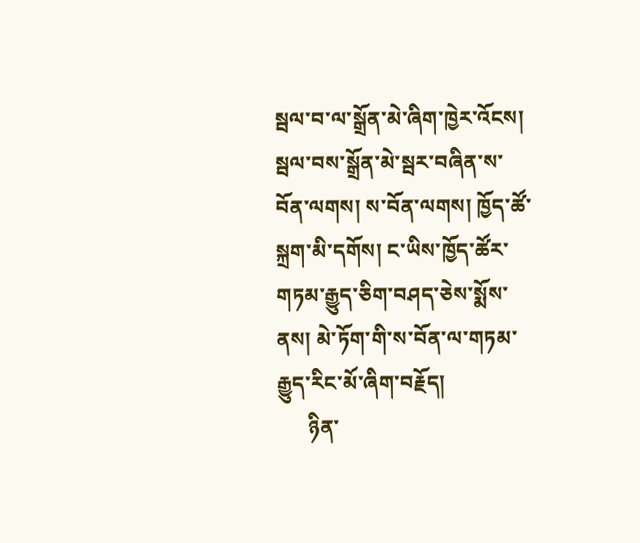སྦལ་བ་ལ་སྒྲོན་མེ་ཞིག་ཁྱེར་འོངས། སྦལ་བས་སྒྲོན་མེ་སྦར་བཞིན་ས་བོན་ལགས། ས་བོན་ལགས། ཁྱོད་ཚོ་སྐྲག་མི་དགོས། ང་ཡིས་ཁྱོད་ཚོར་གཏམ་རྒྱུད་ཅིག་བཤད་ཅེས་སྨོས་ནས། མེ་ཏོག་གི་ས་བོན་ལ་གཏམ་རྒྱུད་རིང་མོ་ཞིག་བརྗོད།
      ཉིན་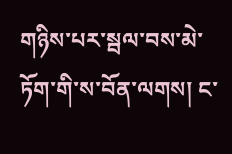གཉིས་པར་སྦལ་བས་མེ་ཏོག་གི་ས་བོན་ལགས། ང་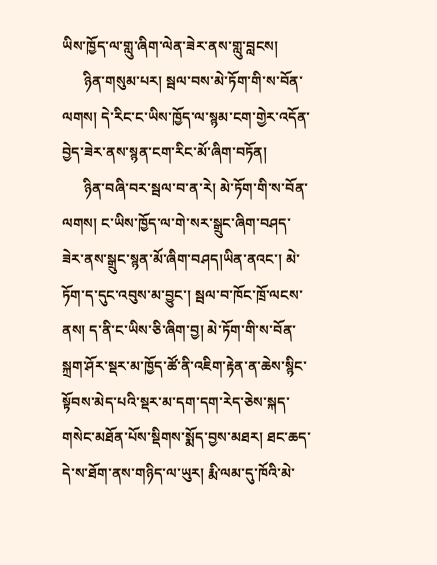ཡིས་ཁྱོད་ལ་གླུ་ཞིག་ལེན་ཟེར་ནས་གླུ་བླངས།
      ཉིན་གསུམ་པར། སྦལ་བས་མེ་ཏོག་གི་ས་བོན་ལགས། དེ་རིང་ང་ཡིས་ཁྱོད་ལ་སྙམ་ངག་གྱེར་འདོན་བྱེད་ཟེར་ནས་སྙན་ངག་རིང་མོ་ཞིག་བཏོན།
      ཉིན་བཞི་བར་སྦལ་བ་ན་རེ། མེ་ཏོག་གི་ས་བོན་ལགས། ང་ཡིས་ཁྱོད་ལ་གེ་སར་སྒྲུང་ཞིག་བཤད་ཟེར་ནས་སྒྲུང་སྙན་མོ་ཞིག་བཤད།ཡིན་ནའང་། མེ་ཏོག་ད་དུང་འབུས་མ་བྱུང་། སྦལ་བ་ཁོང་ཁྲོ་ལངས་ནས། ད་ནི་ང་ཡིས་ཅི་ཞིག་བྱ། མེ་ཏོག་གི་ས་བོན་སྐྲག་ཤོར་སྡར་མ་ཁྱོད་ཚོ་ནི་འཇིག་རྟེན་ན་ཆེས་སྙིང་སྟོབས་མེད་པའི་སྡར་མ་དག་དག་རེད་ཅེས་སྐད་གསེང་མཐོན་པོས་སྡིགས་སྨོད་བྱས་མཐར། ཐང་ཆད་དེ་ས་ཐོག་ནས་གཉིད་ལ་ཡུར། རྨི་ལམ་དུ་ཁོའི་མེ་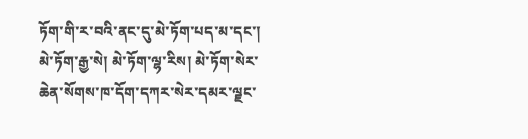ཏོག་གི་ར་བའི་ནང་དུ་མེ་ཏོག་པད་མ་དང་། མེ་ཏོག་རྒྱ་སེ། མེ་ཏོག་ལྷ་རིས། མེ་ཏོག་སེར་ཆེན་སོགས་ཁ་དོག་དཀར་སེར་དམར་ལྗང་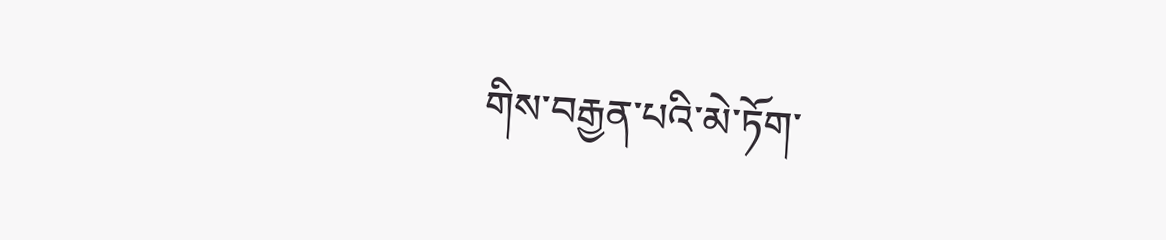གིས་བརྒྱན་པའི་མེ་ཏོག་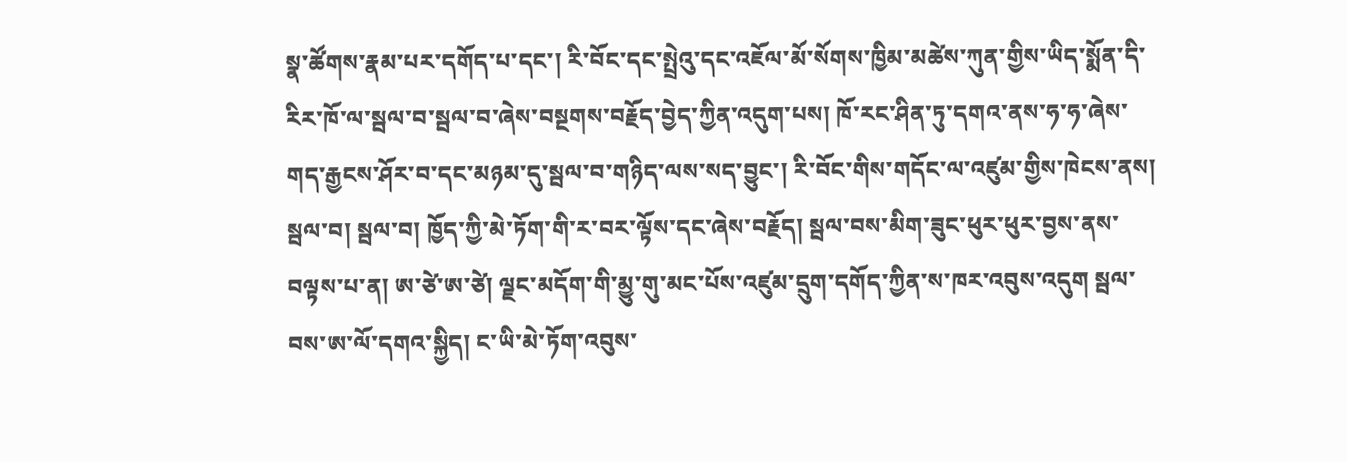སྣ་ཚོགས་རྣམ་པར་དགོད་པ་དང་། རི་བོང་དང་སྤྲེའུ་དང་འཇོལ་མོ་སོགས་ཁྱིམ་མཚེས་ཀུན་གྱིས་ཡིད་སྨོན་དི་རིར་ཁོ་ལ་སྦལ་བ་སྦལ་བ་ཞེས་བསྔགས་བརྗོད་བྱེད་ཀྱིན་འདུག་པས། ཁོ་རང་ཤིན་ཏུ་དགའ་ནས་ཧ་ཧ་ཞེས་གད་རྒྱངས་ཤོར་བ་དང་མཉམ་དུ་སྦལ་བ་གཉིད་ལས་སད་བྱུང་། རི་བོང་གིས་གདོང་ལ་འཛུམ་གྱིས་ཁེངས་ནས། སྦལ་བ། སྦལ་བ། ཁྱོད་ཀྱི་མེ་ཏོག་གི་ར་བར་ལྟོས་དང་ཞེས་བརྗོད། སྦལ་བས་མིག་ཟུང་ཕུར་ཕུར་བྱས་ནས་བལྟས་པ་ན། ཨ་ཙེ་ཨ་ཙེ། ལྗང་མདོག་གི་མྱུ་གུ་མང་པོས་འཛུམ་དྲུག་དགོད་ཀྱིན་ས་ཁར་འབུས་འདུག སྦལ་བས་ཨ་ལོ་དགའ་སྐྱིད། ང་ཡི་མེ་ཏོག་འབུས་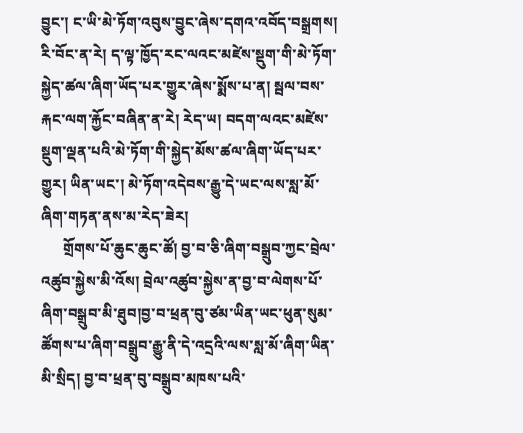བྱུང་། ང་ཡི་མེ་ཏོག་འབུས་བྱུང་ཞེས་དགའ་འབོད་བསྒྲགས། རི་བོང་ན་རེ། ད་ལྟ་ཁྱོད་རང་ལའང་མཛེས་སྡུག་གི་མེ་ཏོག་སྐྱེད་ཚལ་ཞིག་ཡོད་པར་གྱུར་ཞེས་སྨོས་པ་ན། སྦལ་བས་རྐང་ལག་རྐྱོང་བཞིན་ན་རེ། རེད་ཡ། བདག་ལའང་མཛེས་སྡུག་ལྡན་པའི་མེ་ཏོག་གི་སྐྱེད་མོས་ཚལ་ཞིག་ཡོད་པར་གྱུར། ཡིན་ཡང་། མེ་ཏོག་འདེབས་རྒྱུ་དེ་ཡང་ལས་སླ་མོ་ཞིག་གཏན་ནས་མ་རེད་ཟེར།
      གྲོགས་པོ་ཆུང་ཆུང་ཚོ། བྱ་བ་ཅི་ཞིག་བསྒྲུབ་ཀྱང་བྲེལ་འཚུབ་སྐྱེས་མི་འོས། བྲེལ་འཚུབ་སྐྱེས་ན་བྱ་བ་ལེགས་པོ་ཞིག་བསྒྲུབ་མི་ཐུབ།བྱ་བ་ཕྲན་བུ་ཙམ་ཡིན་ཡང་ཕུན་སུམ་ཚོགས་པ་ཞིག་བསྒྲུབ་རྒྱུ་ནི་དེ་འདྲའི་ལས་སླ་མོ་ཞིག་ཡིན་མི་སྲིད། བྱ་བ་ཕྲན་བུ་བསྒྲུབ་མཁས་པའི་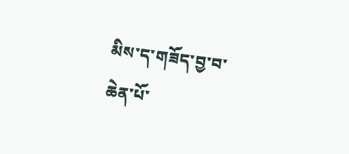མིས་ད་གཟོད་བྱ་བ་ཆེན་པོ་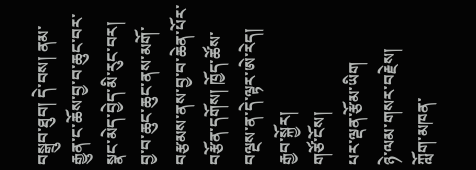བསྒྲུབ་ཐུབ། དེ་བས། ནམ་རྒྱུན་ང་ཆོས་བྱ་བ་ཆུང་བར་སྣང་མེད་བྱེད་མི་རུང་བར། བྱ་བ་ཆུང་ཆུང་ནས་མགོ་བརྩམས་ནས་བྱ་བ་ཆེན་པོར་བརྩོན་དགོས། ཁྱོད་ཚོས་བལྔས་ན་དེ་ལྟར་ཨེ་རེད།
རྒྱབ་སྐྱོར།
གཙོ་ངོས།
པར་ལྡན་རྩོམ་ཡིག
ཉེ་ལམ་གསར་བརྗེས།
ཀློག་མཁན་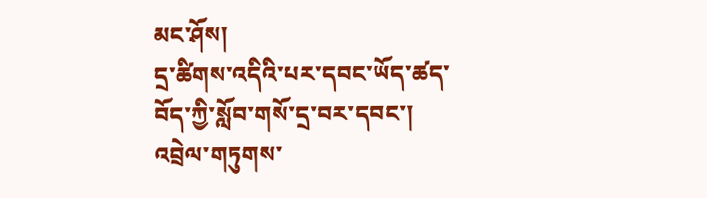མང་ཤོས།
དྲ་ཚིགས་འདིའི་པར་དབང་ཡོད་ཚད་བོད་ཀྱི་སློབ་གསོ་དྲ་བར་དབང་།
འབྲེལ་གཏུགས་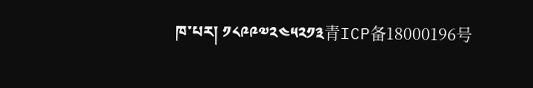ཁ་པར། ༡༨༩༩༧༢༤༥༢༡༣青ICP备18000196号